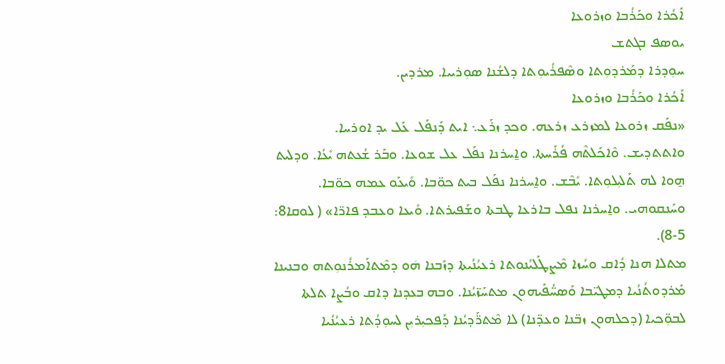ܐܰܟܳܪܐ ܘܟܰܪܳܒܐ ܘܙܪܘܥܐ
ܝܘܣܦ ܒܓܬܫ
ܚܘܼܕܪܐ ܕܡܰܪܕܘܼܬܐ ܘܣܶܦܪܳܝܘܼܬܐ ܕܠܫܳܢܐ ܣܘܼܪܝܝܐ. ܡܪܕܝܢ.
ܐܰܟܳܪܐ ܘܟܰܪܳܒܐ ܘܙܪܘܥܐ
«ܢܦܰܩ ܙܪܘܥܐ ܠܡܙܪܥ ܙܪܥܗ. ܘܟܕ ܙܪܰܥ܆ ܐܝܬ ܕܰܢܦܰܠ ܥܰܠ ܝܕ ܐܘܪܚܐ. ܘܐܬܬܕܝܫ. ܘܶܐܟܰܠܬܶܗ ܦܳܪܰܚܬܐ. ܘܐ̱ܚܪܢܐ ܢܦܰܠ ܥܠ ܫܘܥܐ. ܘܒܰܪ ܫܳܥܬܗ ܝܺܥܳܐ. ܘܕܠܝܬ ܗ̱ܘܐ ܠܗ ܬܰܠܝܼܠܘܼܬܐ. ܝܺܒܶܫ. ܘܐ̱ܚܪܢܐ ܢܦܰܠ ܒܝܬ ܟܘ̈ܒܐ. ܘܺܝܥܰܘ ܥܡܗ ܟܘ̈ܒܐ. ܘܚܰܢܩܘܗܝ. ܘܐ̱ܚܪܢܐ ܢܦܠ ܒܐܪܥܐ ܛܒܬܐ ܘܫܰܦܝܪܬܐ. ܘܺܝܥܐ ܘܥܒܕ ܦܐܪ̈ܐ» ( ܠܘܩܐ8: 5-8).
ܡܬܠܐ ܗܢܐ ܕܳܐܩ ܘܚܳܙܐ ܡܶܨܛܰܠܝܳܢܘܬܐ ܪܥܝܳܢܳܝܬܐ ܕܙܰܒܢܐ ܗܿܘ ܕܡܶܬܐܰܡܪܳܢܘܼܬܗ ܘܒܢܝܢܐ ܡܰܪܕܘܬܳܢܳܝܐ ܕܡܛܝ̈ܒܐ ܘܰܣܚ̈ܳܦܰܝܗܘܢ ܡܬܚܰܙ̈ܝܳܢܐ. ܘܒܗ ܒܥܕܢܐ ܕܐܩ ܘܒܳܨܐ ܬܠܬܐ ܠܒܘܼ̈ܟܝܐ (ܕܟܠܗܘܢ ܙܒ̈ܢܐ ܘܥܕ̈ܢܐ) ܠܐ ܡܶܬܪ̈ܰܕܝܳܢܐ ܕܰܦܟܝܼܪܝܼܢ ܠܚܘܼܕܳܬܐ ܪܥܝܳܢܳܝܐ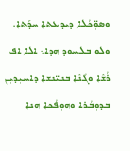ܘܣܘܼ̈ܟܳܠܐ ܕܝܕܥܬܐ ܚܕܰܬܐ. ܘܠܘ ܒܠܚܘܕ ܗܕܐ܆ ܐܠܐ ܐܦ ܪܳܫܶܐ ܘܓܳܢܶܐ ܒܢܝ̈ܢܫܐ ܕܐܚܝܼܕܝܼܢ ܒܕܘܼܒܳܪܐ ܘܗܘܼܦܳܟܐ ܗܢܐ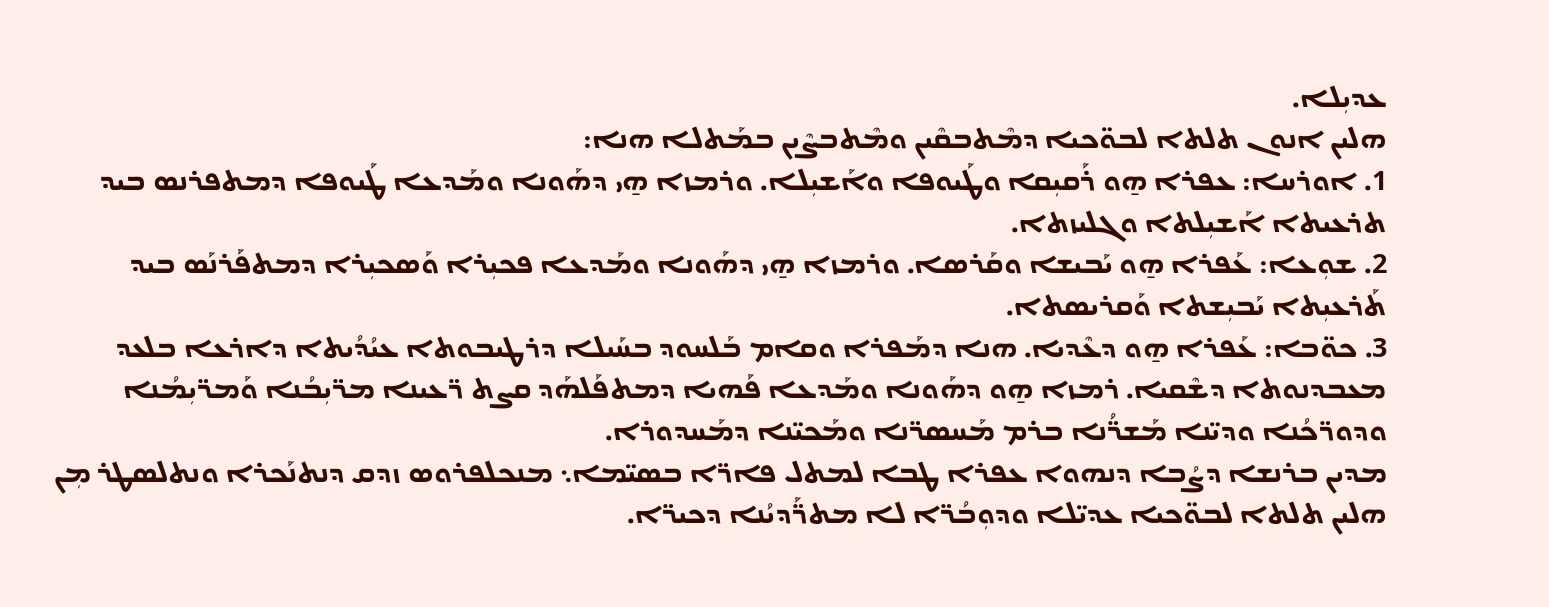ܥܕܝܼܠܐ.
ܗܠܝܢ ܐܢܘܢ ܬܠܬܐ ܠܒܘ̈ܟܝܐ ܕܡܶܬܒܩܶܝܢ ܘܡܶܬܒܨܶܝܢ ܒܡܰܬܠܐ ܗܢܐ:
1. ܐܘܪܚܐ: ܥܦܪܐ ܗ̱ܘ ܪܰܩܝܼܩܐ ܘܛܰܝܘܦܐ ܘܐܰܫܝܼܠܐ. ܘܪܡܙܐ ܗ̱ܝ ܕܗܰܘܢܐ ܘܡܰܕܥܐ ܛܰܝܘܦܐ ܕܡܬܦܪܢܣ ܒܝܕ ܬܪܥܝܬܐ ܐܰܫܝܼܠܬܐ ܘܓܠܝܙܬܐ.
2. ܫܘܼܥܐ: ܥܰܦܪܐ ܗ̱ܘ ܝܰܒܝܫܐ ܘܩܰܪܣܐ. ܘܪܡܙܐ ܗ̱ܝ ܕܗܰܘܢܐ ܘܡܰܕܥܐ ܦܟܝܼܪܐ ܘܰܣܟܝܼܪܐ ܕܡܬܦܰܪܢܰܣ ܒܝܕ ܬܰܪܥܝܼܬܐ ܝܰܒܝܼܫܬܐ ܘܰܩܪܝܣܬܐ.
3. ܟܘ̈ܒܐ: ܥܰܦܪܐ ܗ̱ܘ ܕܥܶܕܝܐ. ܗܢܐ ܕܡܰܦܪܐ ܘܩܐܡ ܒܰܠܚܘܕ ܒܚܰܝܠܐ ܕܪܛܝܒܘܬܐ ܥܝܳܕܳܝܬܐ ܕܐܪܥܐ ܒܠܥܕ ܡܥܒܕܢܘܬܐ ܕܫܶܩܝܐ. ܪܡܙܐ ܗ̱ܘ ܕܗܰܘܢܐ ܘܡܰܕܥܐ ܦܰܗܝܐ ܕܡܬܦܰܠܗܰܕ ܩܨܬ ܪ̈ܥܝܢܐ ܡܪ̈ܝܼܒܳܢܐ ܘܰܡܪ̈ܝܼܡܳܢܐ ܘܕܘܪ̈ܟܳܢܐ ܘܕܝ̈ܢܐ ܡܰܫܪ̈ܳܢܐ ܒܪܡ ܡܰܚܣܪ̈ܢܐ ܘܡܰܟܝ̈ܢܐ ܕܡܰܚܕܘܪܐ.
ܡܕܝܢ ܒܪܢܫܐ ܕܨܳܒܐ ܕܢܗܘܐ ܥܦܪܐ ܛܒܐ ܠܡܬܠ ܦܐܪ̈ܐ ܒܣܝ̈ܡܐ܆ ܡܢܟܠܦܪܘܣ ܙܕܩ ܕܢܬܢܰܟܪܐ ܘܢܬܠܣܛܪ ܡܼܢ ܗܠܝܢ ܬܠܬܐ ܠܒܘ̈ܟܝܐ ܥܕܝ̈ܠܐ ܘܕܘܼܒܳܪ̈ܐ ܠܐ ܡܬܪ̈ܰܕܝܳܢܐ ܕܟܝܪ̈ܐ.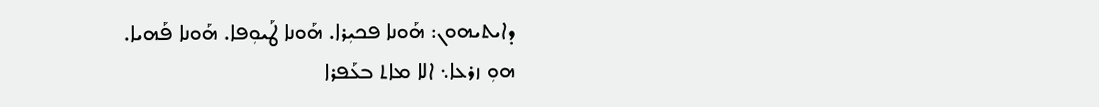ܕܐܝܬܝܗܘܢ: ܗܰܘܢܐ ܦܟܝܼܪܐ. ܗܰܘܢܐ ܛܰܝܘܼܦܐ. ܗܰܘܢܐ ܦܰܗܝܐ.
ܗܘܼ ܙܪܥܐ܆ ܐܠܐ ܡܐܬ ܒܥܰܦܪܐ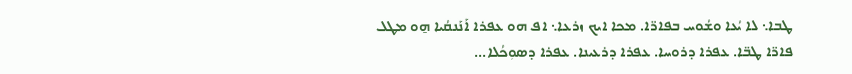ܛܒܐ܆ ܠܐ ܝܳܥܐ ܘܫܳܘܚ ܒܦܐܪ̈ܐ. ܡܟܐ ܐܝܟ ܙܪܥܐ܆ ܐܦ ܗܘ ܥܦܪܐ ܐܰܢܰܢܩܳܝܐ ܗ̱ܘ ܡܛܠ ܦܐܪ̈ܐ ܛܒ̈ܐ. ܥܦܪܐ ܕܪܘܚܐ. ܥܦܪܐ ܕܪܥܝܢܐ. ܥܦܪܐ ܕܣܘܼܟܳܠܐ...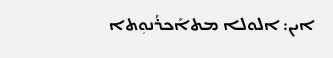ܐܝܢ: ܐܠܘܠܐ ܡܬܐܰܟܪܳܢܘܼܬܐ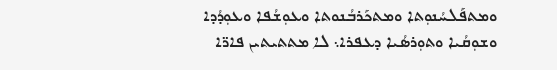ܘܡܬܦܰܠܚܳܢܘܼܬܐ ܘܡܬܟܰܪܒܳܢܘܬܐ ܘܥܘܼܫܳܦܐ ܘܥܘܼܕܳܕܐ ܘܫܘܼܩܳܝܐ ܘܬܘܼܪܣܳܝܐ ܕܥܦܪܐ܆ ܠܐ ܡܬܬܝܬܝܢ ܦܐܪ̈ܐ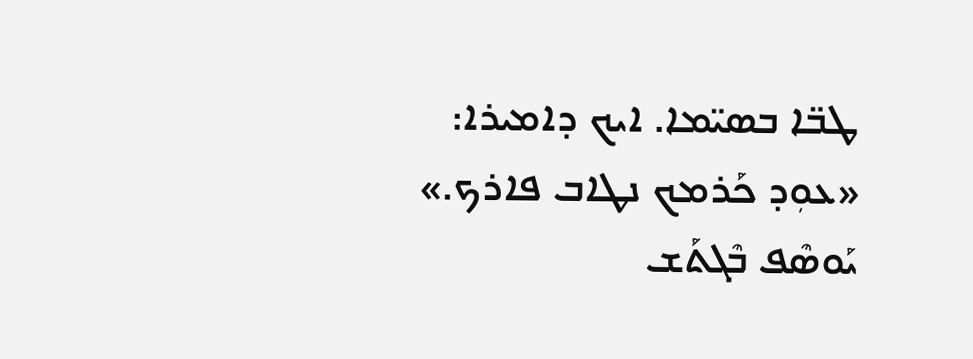ܛܒ̈ܐ ܒܣܝ̈ܡܐ. ܐܝܟ ܕܐܡܝܪܐ:
«ܥܘܼܕ ܟܰܪܡܟ ܢܛܐܒ ܦܐܪܟ.»
ܝܰܘܣܶܦ ܒܶܓܬܰܫ